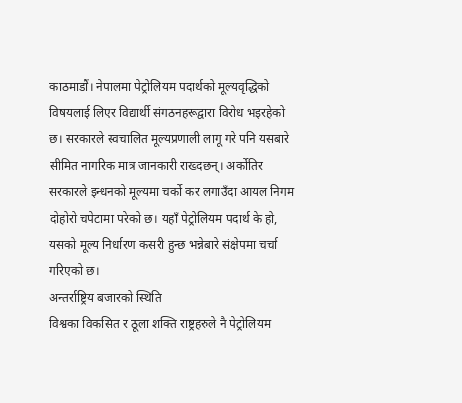काठमाडौं। नेपालमा पेट्रोलियम पदार्थको मूल्यवृद्धिको विषयलाई लिएर विद्यार्थी संगठनहरूद्वारा विरोध भइरहेको छ। सरकारले स्वचालित मूल्यप्रणाली लागू गरे पनि यसबारे सीमित नागरिक मात्र जानकारी राख्दछन्। अर्कोतिर सरकारले इन्धनको मूल्यमा चर्को कर लगाउँदा आयल निगम दोहोरो चपेटामा परेको छ। यहाँ पेट्रोलियम पदार्थ के हो, यसको मूल्य निर्धारण कसरी हुन्छ भन्नेबारे संक्षेपमा चर्चा गरिएको छ।
अन्तर्राष्ट्रिय बजारको स्थिति
विश्वका विकसित र ठूला शक्ति राष्ट्रहरुले नै पेट्रोलियम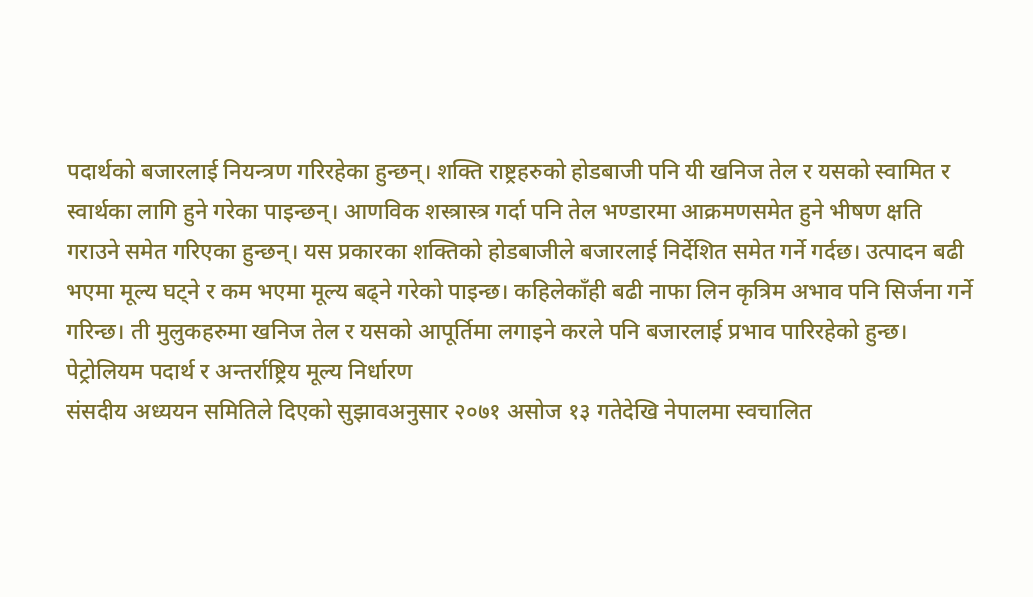पदार्थको बजारलाई नियन्त्रण गरिरहेका हुन्छन्। शक्ति राष्ट्रहरुको होडबाजी पनि यी खनिज तेल र यसको स्वामित र स्वार्थका लागि हुने गरेका पाइन्छन्। आणविक शस्त्रास्त्र गर्दा पनि तेल भण्डारमा आक्रमणसमेत हुने भीषण क्षति गराउने समेत गरिएका हुन्छन्। यस प्रकारका शक्तिको होडबाजीले बजारलाई निर्देशित समेत गर्ने गर्दछ। उत्पादन बढी भएमा मूल्य घट्ने र कम भएमा मूल्य बढ्ने गरेको पाइन्छ। कहिलेकाँही बढी नाफा लिन कृत्रिम अभाव पनि सिर्जना गर्ने गरिन्छ। ती मुलुकहरुमा खनिज तेल र यसको आपूर्तिमा लगाइने करले पनि बजारलाई प्रभाव पारिरहेको हुन्छ।
पेट्रोलियम पदार्थ र अन्तर्राष्ट्रिय मूल्य निर्धारण
संसदीय अध्ययन समितिले दिएको सुझावअनुसार २०७१ असोज १३ गतेदेखि नेपालमा स्वचालित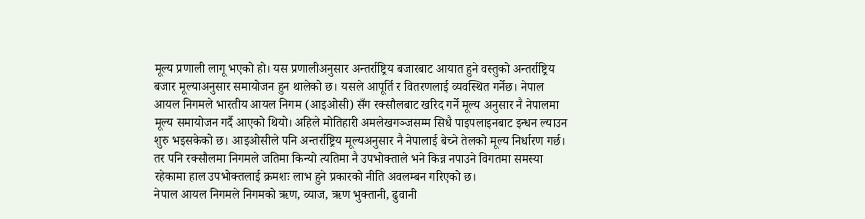मूल्य प्रणाली लागू भएको हो। यस प्रणालीअनुसार अन्तर्राष्ट्रिय बजारबाट आयात हुने वस्तुको अन्तर्राष्ट्रिय बजार मूल्याअनुसार समायोजन हुन थालेको छ। यसले आपूर्ति र वितरणलाई व्यवस्थित गर्नेछ। नेपाल आयल निगमले भारतीय आयल निगम (आइओसी) सँग रक्सौलबाट खरिद गर्ने मूल्य अनुसार नै नेपालमा मूल्य समायोजन गर्दै आएको थियो। अहिले मोतिहारी अमलेखगञ्जसम्म सिधै पाइपलाइनबाट इन्धन ल्याउन शुरु भइसकेको छ। आइओसीले पनि अन्तर्राष्ट्रिय मूल्यअनुसार नै नेपालाई बेच्ने तेलको मूल्य निर्धारण गर्छ। तर पनि रक्सौलमा निगमले जतिमा किन्यो त्यतिमा नै उपभोक्ताले भने किन्न नपाउने विगतमा समस्या रहेकामा हाल उपभोक्तलाई क्रमशः लाभ हुने प्रकारको नीति अवलम्बन गरिएको छ।
नेपाल आयल निगमले निगमको ऋण, व्याज, ऋण भुक्तानी, ढुवानी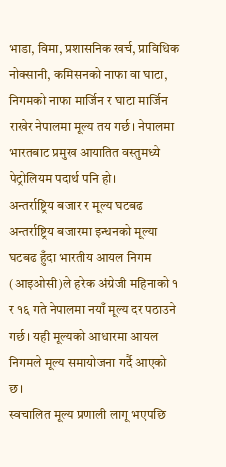भाडा, विमा, प्रशासनिक खर्च, प्राविधिक नोक्सानी, कमिसनको नाफा वा घाटा, निगमको नाफा मार्जिन र घाटा मार्जिन राखेर नेपालमा मूल्य तय गर्छ। नेपालमा भारतबाट प्रमुख आयातित वस्तुमध्ये पेट्रोलियम पदार्थ पनि हो।
अन्तर्राष्ट्रिय बजार र मूल्य घटबढ
अन्तर्राष्ट्रिय बजारमा इन्धनको मूल्या घटबढ हुँदा भारतीय आयल निगम (आइओसी)ले हरेक अंग्रेजी महिनाको १ र १६ गते नेपालमा नयाँ मूल्य दर पठाउने गर्छ। यही मूल्यको आधारमा आयल निगमले मूल्य समायोजना गर्दै आएको छ।
स्वचालित मूल्य प्रणाली लागू भएपछि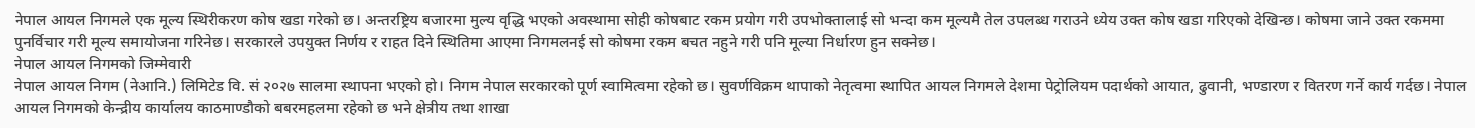नेपाल आयल निगमले एक मूल्य स्थिरीकरण कोष खडा गरेको छ। अन्तरष्ट्रिय बजारमा मुल्य वृद्धि भएको अवस्थामा सोही कोषबाट रकम प्रयोग गरी उपभोक्तालाई सो भन्दा कम मूल्यमै तेल उपलब्ध गराउने ध्येय उक्त कोष खडा गरिएको देखिन्छ। कोषमा जाने उक्त रकममा पुनर्विचार गरी मूल्य समायोजना गरिनेछ। सरकारले उपयुक्त निर्णय र राहत दिने स्थितिमा आएमा निगमलनई सो कोषमा रकम बचत नहुने गरी पनि मूल्या निर्धारण हुन सक्नेछ।
नेपाल आयल निगमको जिम्मेवारी
नेपाल आयल निगम (नेआनि.) लिमिटेड वि. सं २०२७ सालमा स्थापना भएको हो। निगम नेपाल सरकारको पूर्ण स्वामित्वमा रहेको छ। सुवर्णविक्रम थापाको नेतृत्वमा स्थापित आयल निगमले देशमा पेट्रोलियम पदार्थको आयात, ढुवानी, भण्डारण र वितरण गर्ने कार्य गर्दछ। नेपाल आयल निगमको केन्द्रीय कार्यालय काठमाण्डौको बबरमहलमा रहेको छ भने क्षेत्रीय तथा शाखा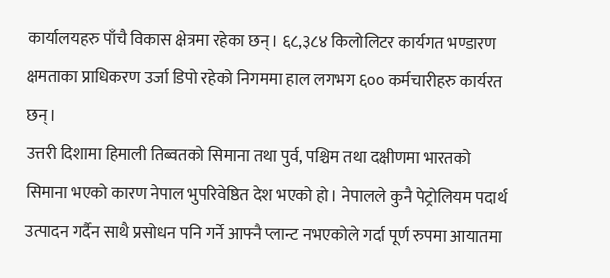कार्यालयहरु पाँचै विकास क्षेत्रमा रहेका छन्। ६८,३८४ किलोलिटर कार्यगत भण्डारण क्षमताका प्राधिकरण उर्जा डिपो रहेको निगममा हाल लगभग ६०० कर्मचारीहरु कार्यरत छन्।
उत्तरी दिशामा हिमाली तिब्वतको सिमाना तथा पुर्व, पश्चिम तथा दक्षीणमा भारतको सिमाना भएको कारण नेपाल भुपरिवेष्ठित देश भएको हो। नेपालले कुनै पेट्रोलियम पदार्थ उत्पादन गर्दैन साथै प्रसोधन पनि गर्ने आफ्नै प्लान्ट नभएकोले गर्दा पूर्ण रुपमा आयातमा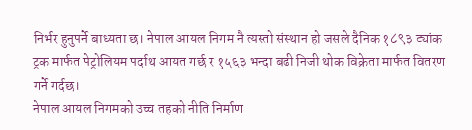निर्भर हुनुपर्ने बाध्यता छ। नेपाल आयल निगम नै त्यस्तो संस्थान हो जसले दैनिक १८९३ ट्यांक ट्रक मार्फत पेट्रोलियम पर्दाथ आयत गर्छ र १५६३ भन्दा बढी निजी थोक विक्रेता मार्फत वितरण गर्ने गर्दछ।
नेपाल आयल निगमको उच्च तहको नीति निर्माण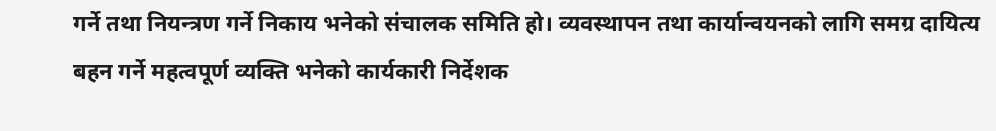गर्ने तथा नियन्त्रण गर्ने निकाय भनेको संचालक समिति हो। व्यवस्थापन तथा कार्यान्वयनको लागि समग्र दायित्य बहन गर्ने महत्वपूर्ण व्यक्ति भनेको कार्यकारी निर्देशक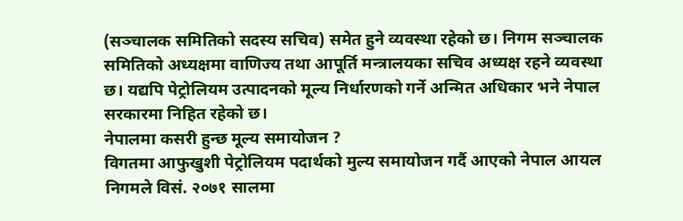(सञ्चालक समितिको सदस्य सचिव) समेत हुने व्यवस्था रहेको छ। निगम सञ्चालक समितिको अध्यक्षमा वाणिज्य तथा आपूर्ति मन्त्रालयका सचिव अध्यक्ष रहने व्यवस्था छ। यद्यपि पेट्रोलियम उत्पादनको मूल्य निर्धारणको गर्ने अन्मित अधिकार भने नेपाल सरकारमा निहित रहेको छ।
नेपालमा कसरी हुन्छ मूल्य समायोजन ?
विगतमा आफुखुशी पेट्रोलियम पदार्थको मुल्य समायोजन गर्दै आएको नेपाल आयल निगमले विसं. २०७१ सालमा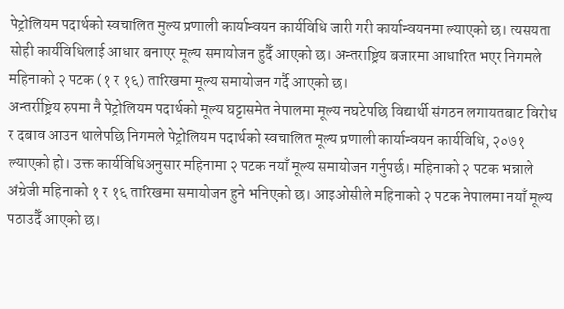पेट्रोलियम पदार्थको स्वचालित मुल्य प्रणाली कार्यान्वयन कार्यविधि जारी गरी कार्यान्वयनमा ल्याएको छ। त्यसयता सोही कार्यविधिलाई आधार बनाएर मूल्य समायोजन हुदैँ आएको छ। अन्तराष्ट्रिय बजारमा आधारित भएर निगमले महिनाको २ पटक (१ र १६) तारिखमा मूल्य समायोजन गर्दै आएको छ।
अन्तर्राष्ट्रिय रुपमा नै पेट्रोलियम पदार्थको मूल्य घट्टासमेत नेपालमा मूल्य नघटेपछि विद्यार्थी संगठन लगायतबाट विरोध र दबाव आउन थालेपछि निगमले पेट्रोलियम पदार्थको स्वचालित मूल्य प्रणाली कार्यान्वयन कार्यविधि, २०७१ ल्याएको हो। उक्त कार्यविधिअनुसार महिनामा २ पटक नयाँ मूल्य समायोजन गर्नुपर्छ। महिनाको २ पटक भन्नाले अंग्रेजी महिनाको १ र १६ तारिखमा समायोजन हुने भनिएको छ। आइओसीले महिनाको २ पटक नेपालमा नयाँ मूल्य पठाउदैँ आएको छ।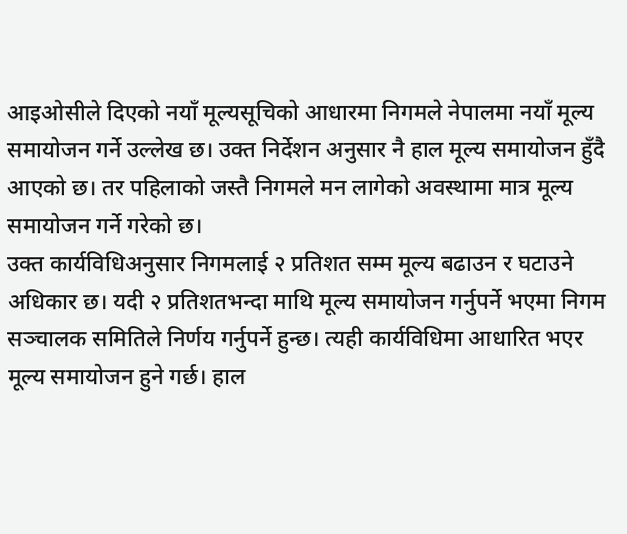आइओसीले दिएको नयाँ मूल्यसूचिको आधारमा निगमले नेपालमा नयाँ मूल्य समायोजन गर्ने उल्लेख छ। उक्त निर्देशन अनुसार नै हाल मूल्य समायोजन हुँदै आएको छ। तर पहिलाको जस्तै निगमले मन लागेको अवस्थामा मात्र मूल्य समायोजन गर्ने गरेको छ।
उक्त कार्यविधिअनुसार निगमलाई २ प्रतिशत सम्म मूल्य बढाउन र घटाउने अधिकार छ। यदी २ प्रतिशतभन्दा माथि मूल्य समायोजन गर्नुपर्ने भएमा निगम सञ्चालक समितिले निर्णय गर्नुपर्ने हुन्छ। त्यही कार्यविधिमा आधारित भएर मूल्य समायोजन हुने गर्छ। हाल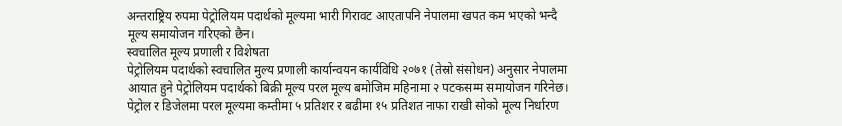अन्तराष्ट्रिय रुपमा पेट्रोलियम पदार्थको मूल्यमा भारी गिरावट आएतापनि नेपालमा खपत कम भएको भन्दै मूल्य समायोजन गरिएको छैन।
स्वचालित मूल्य प्रणाली र विशेषता
पेट्रोलियम पदार्थको स्वचालित मुल्य प्रणाली कार्यान्वयन कार्यविधि २०७१ (तेस्रो संसोधन) अनुसार नेपालमा आयात हुने पेट्रोलियम पदार्थको बिक्री मूल्य परल मूल्य बमोजिम महिनामा २ पटकसम्म समायोजन गरिनेछ। पेट्रोल र डिजेलमा परल मूल्यमा कम्तीमा ५ प्रतिशर र बढीमा १५ प्रतिशत नाफा राखी सोको मूल्य निर्धारण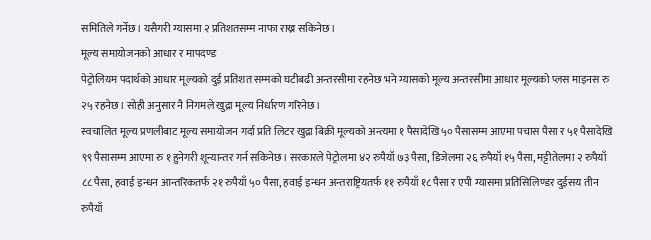समितिले गर्नेछ। यसैगरी ग्यासमा २ प्रतिशतसम्म नाफा राख्न सकिनेछ।
मूल्य समायोजनको आधार र मापदण्ड
पेट्रोलियम पदार्थको आधार मूल्यको दुई प्रतिशत सम्मको घटीबढी अन्तरसीमा रहनेछ भने ग्यासको मूल्य अन्तरसीमा आधार मूल्यको प्लस माइनस रु २५ रहनेछ। सोही अनुसार नै निगमले खुद्रा मूल्य निर्धारण गरिनेछ।
स्वचालित मूल्य प्रणलीबाट मूल्य समायोजन गर्दा प्रति लिटर खुद्रा बिक्री मूल्यको अन्त्यमा १ पैसादेखि ५० पैसासम्म आएमा पचास पैसा र ५१ पैसादेखि ९९ पैसासम्म आएमा रु १ हुनेगरी शून्यान्तर गर्न सकिनेछ। सरकारले पेट्रोलमा ४२ रुपैयाँ ७३ पैसा, डिजेलमा २६ रुपैयाँ १५ पैसा, मट्टीतेलमा २ रुपैयाँ ८८ पैसा, हवाई इन्धन आन्तरिकतर्फ २१ रुपैयाँ ५० पैसा, हवाई इन्धन अन्तराष्ट्रियतर्फ ११ रुपैयाँ १८ पैसा र एपी ग्यासमा प्रतिसिलिण्डर दुईसय तीन रुपैयाँ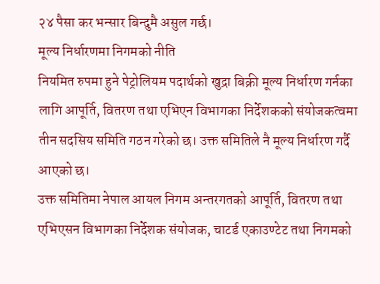२४ पैसा कर भन्सार बिन्दुमै असुल गर्छ।
मूल्य निर्धारणमा निगमको नीति
नियमित रुपमा हुने पेट्रोलियम पदार्थको खुद्रा बिक्री मूल्य निर्धारण गर्नका लागि आपूर्ति, वितरण तथा एभिएन विभागका निर्देशकको संयोजकत्वमा तीन सदसिय समिति गठन गरेको छ। उक्त समितिले नै मूल्य निर्धारण गर्दै आएको छ।
उक्त समितिमा नेपाल आयल निगम अन्तरगतको आपूर्ति, वितरण तथा एभिएसन विभागका निर्देशक संयोजक, चाटर्ड एकाउण्टेट तथा निगमको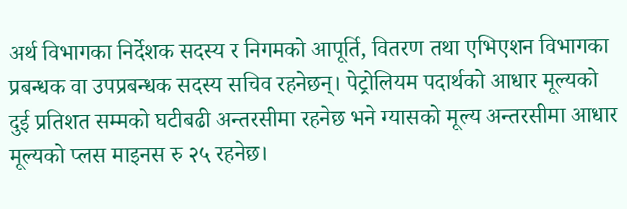अर्थ विभागका निर्देशक सदस्य र निगमको आपूर्ति, वितरण तथा एभिएशन विभागका प्रबन्धक वा उपप्रबन्धक सदस्य सचिव रहनेछन्। पेट्रोलियम पदार्थको आधार मूल्यको दुई प्रतिशत सम्मको घटीबढी अन्तरसीमा रहनेछ भने ग्यासको मूल्य अन्तरसीमा आधार मूल्यको प्लस माइनस रु २५ रहनेछ।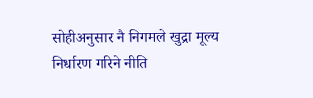सोहीअनुसार नै निगमले खुद्रा मूल्य निर्धारण गरिने नीति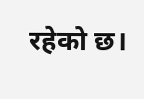रहेको छ।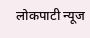लोकपाटी न्यूज